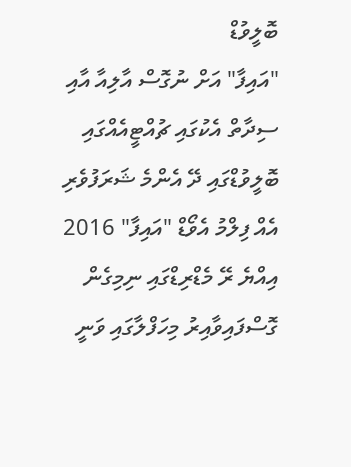ބޮލީވުޑް
"އައިފާ" އަށް ނުގޮސް އާލިއާ އާއި ސިދާތް އެކުގައި ޗުއްޓީއެއްގައި
ބޮލީވުޑްގައި ދޭ އެންމެ ޝަރަފުވެރި އެއް ފިލްމު އެވޯޑް "އައިފާ" 2016 އިއްޔެ ރޭ މެޑްރިޑްގައި ނިމިގެން ގޮސްފައިވާއިރު މިހަފްލާގައި ވަނީ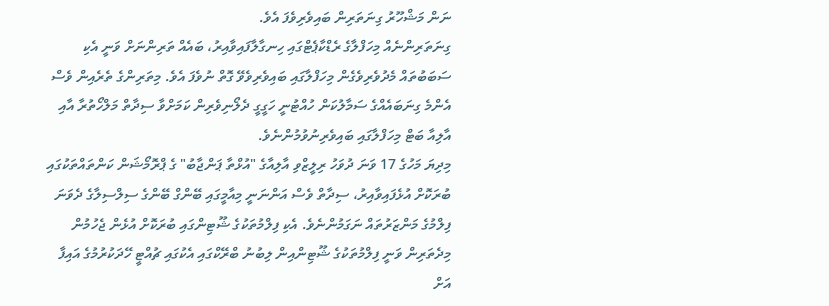ނަން މަޝްހޫރު ގިނަތަރިން ބައިވެރިވެފަ އެވެ.
ގިނަތަރިންނެއް މިހަފްލާގެ ރެޑްކާޕެޓްގައި ހިނގާލާފައިވާއިރު، ބައެއް ތަރިންނަށް ވަނީ އެކި ސަބަބުތައް މެދުވެރިވެގެން މިހަފްލާގައި ބައިވެރިވެވޭ ގޮތް ނުވެފަ އެވެ. މިތަރިންގެ ތެރެއިން ވެސް އެންމެ ގިނަބައެއްގެ ސަމާލުކަން ހުއްޓުނީ ހަގީގީ ދެލޯނިވެރިން ކަމަށްވާ ސިދާތް މަލްހޯތުރާ އާއި އާލިއާ ބަޓް މިހަފްލާގައި ބައިވެރިނުވުމުންނެވެ.
މިދިޔަ މަހުގެ 17 ވަނަ ދުވަހު ރިލީޒްވި އާލިއާގެ "އުޅްތާ ޕަންޖާބު" ގެ ޕްރޮމޯޝަން ކަންތައްތަކުގައި ބުރަކޮށް އުޅެފައިވާއިރު، ސިދާތް ވެސް އަންނަނީ މިއާމީގައި ބޭންގް ބޭންގެ ސިލްސިލާގެ ދެވަނަ ފިލްމުގެ މަންޒަރުތައް ނަގަމުންނެވެ. އެކި ފިލްމުތަކުގެ ޝޫޓިންގައި ބުރަކޮށް އުޅެން ޖެހުމުން މިދެތަރިން ވަނީ ފިލްމުތަކުގެ ޝޫޓިންއިން ލިބުނު ބްރޭކްގައި އެކުގައި ޗުއްޓީ ހޭދަކުރުމުގެ އައިފާ އަށް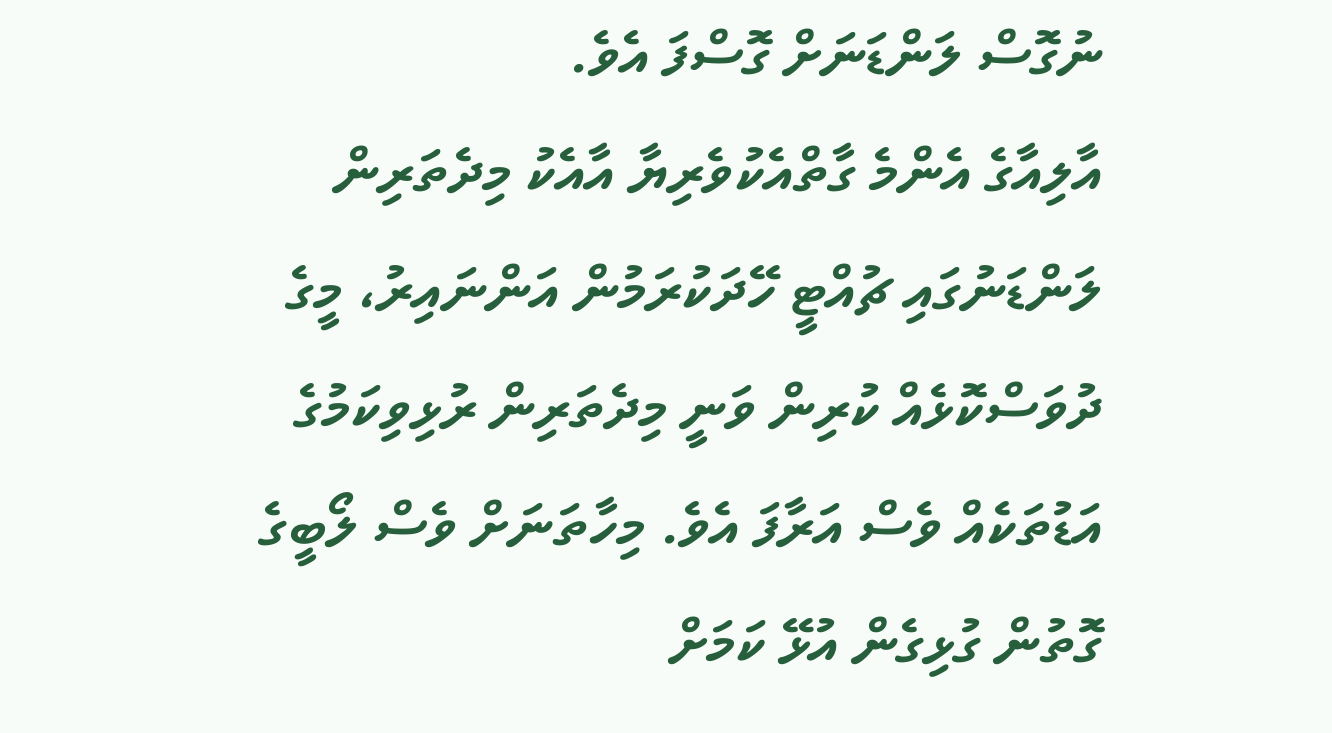ނުގޮސް ލަންޑަނަށް ގޮސްފަ އެވެ.
އާލިއާގެ އެންމެ ގާތްއެކުވެރިޔާ އާއެކު މިދެތަރިން ލަންޑަނުގައި ޗުއްޓީ ހޭދަކުރަމުން އަންނައިރު، މީގެ ދުވަސްކޮޅެއް ކުރިން ވަނީ މިދެތަރިން ރުޅިވިކަމުގެ އަޑުތަކެއް ވެސް އަރާފަ އެވެ. މިހާތަނަށް ވެސް ލޯބީގެ ގޮތުން ގުޅިގެން އުޅޭ ކަމަށް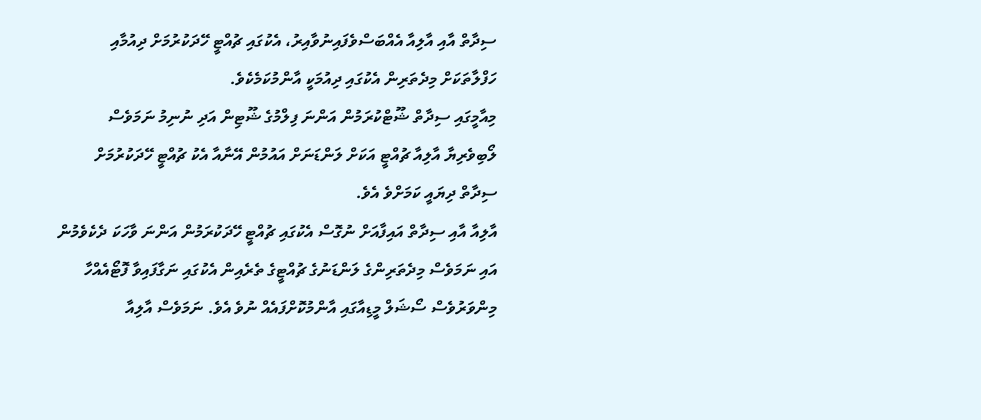ސިދާތް އާއި އާލިއާ އެއްބަސްވެފައިނުވާއިރު، އެކުގައި ޗުއްޓީ ހޭދަކުރުމަށް ދިއުމާއި ހަފްލާތަކަށް މިދެތަރިން އެކުގައި ދިއުމަކީ އާންމުކަމެކެވެ.
މިއާމީގައި ސިދާތް ޝޫޓްކުރަމުން އަންނަ ފިލްމުގެ ޝޫޓިން އަދި ނުނިމު ނަމަވެސް ލޯބިވެރިޔާ އާލިއާ ޗުއްޓީ އަކަށް ލަންޑަނަށް އައުމުން އޭނާއާ އެކު ޗުއްޓީ ހޭދަކުރުމަށް ސިދާތް ދިޔައީ ކަމަށްވެ އެވެ.
އާލިއާ އާއި ސިދާތް އައިފާއަށް ނުގޮސް އެކުގައި ޗުއްޓީ ހޭދަކުރަމުން އަންނަ ވާހަކަ ދެކެވެމުން އައި ނަމަވެސް މިދެތަރިންގެ ލަންޑަނުގެ ޗުއްޓީގެ ތެރެއިން އެކުގައި ނަގާފައިވާ ފޮޓޯއެއްހާ މިންވަރުވެސް ސޯޝަލް މީޑިއާގައި އާންމުކޮށްފައެއް ނުވެ އެވެ. ނަމަވެސް އާލިއާ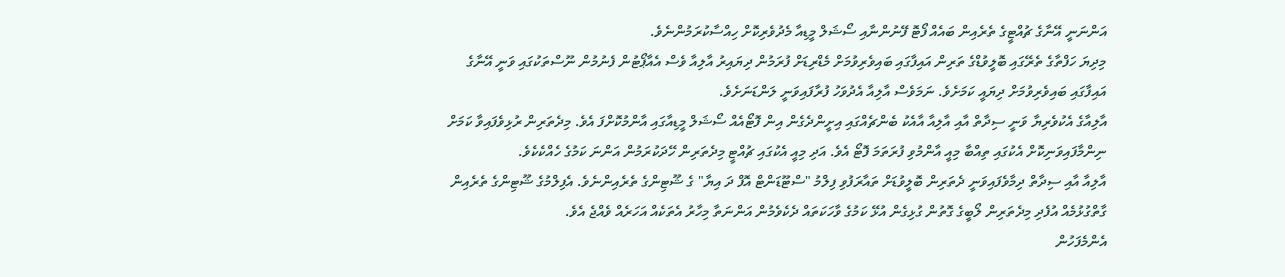އަންނަނީ އޭނާގެ ޗުއްޓީގެ ތެރެއިން ބައެއް ފޯޓޮ ފޭނުންނާއި ސޯޝަލް މީޑިއާ މެދުވެރިކޮށް ހިއްސާކުރަމުންނެވެ.
މިދިޔަ ހަފްތާގެ ތެރޭގައި ބޮލީވުޑްގެ ތަރިން އައިފާގައި ބައިވެރިވުމަށް މެޑްރިޑަށް ފުރަމުން ދިޔައިރު އާލިއާ ވެސް އެއާޕޯޓުން ފެނުމުން ނޫސްތަކުގައި ވަނީ އޭނާގެ އައިފާގައި ބައިވެރިވުމަށް ދިޔައީ ކަމަށެވެ. ނަމަވެސް އާލިއާ އެދުވަހު ފުރާފައިވަނީ ލަންޑަނަށެވެ.
އާލިއާގެ އެކުވެރިޔާ ވަނީ ސިދާތް އާއި އާލިއާ އާއެކު ބެންޗެއްގައި އިށީންދެގެން އިން ފޮޓޯއެއް ސޯޝަލް މީޑިއާގައި އާންމުކޮށްފަ އެވެ. މިދެތަރިން ރުޅިވެފައިވާ ކަމަށް ނިންމާފައިވަނިކޮށް އެކުގައި ތިއްބާ މިއީ އާންމުވި ފުރަތަމަ ފޮޓޯ އެވެ. އަދި މިއީ އެކުގައި ޗުއްޓީ މިދެތަރިން ހޭދަކުރަމުން އަންނަ ކަމުގެ ހެއްކެކެވެ.
އާލިއާ އާއި ސިދާތް ދިމާވެފައިވަނީ ދެތަރިން ބޮލީވުޑަށް ތައާރަފުވި ފިލްމު "ސްޓޫޑަންޓް އޮފް ދަ އިޔާ" ގެ ޝޫޓިންގެ ތެރެއިންނެވެ. އެފިލްމުގެ ޝޫޓިންގެ ތެރެއިން ގާތްގުޅުމެއް އުފެދި މިދެތަރިން ލޯބީގެ ގޮތުން ގުޅިގެން އުޅޭ ކަމުގެ ވާހަކަތައް ދެކެވެމުން އަންނަތާ މިހާރު އެތަކެއް އަހަރެއް ވެއްޖެ އެވެ.
އެންމެފަހުން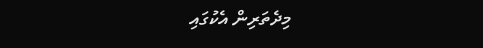މިދެތަރިން އެކުގައި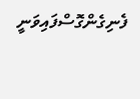ފެނިގެންގޮސްފައިވަނީ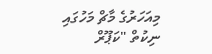މިއަހަރުގެ މާޗް މަހުގައި ނިކުތް "ކަޕޫރް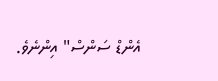އެންޑް ސަންސް" އިންނެވެ.